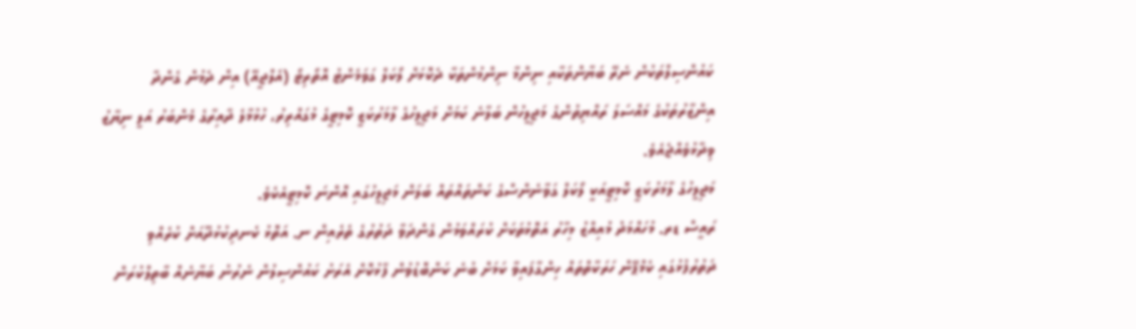ކައުންސިލްތަކުން ނެރޭ ބަޔާންތަކާއި ނިންމާ ނިންމުންތަކާ ދެކޮޅަށް ލޯކަލް ގަވަމެންޓު އޮތޯރިޓޯ (އެލްޖީއޭ) އިން ދެމުން ގެންދާ އިންޒާރުތަކުގެ މައްސަލަ ރައްޔިތުންގެ މަޖިލީހުން ބަލާނެ ކަމަށް މަޖިލީހުގެ ލާމަރުކަޒީ ކޮމިޓީގެ މުގައްރިރު، ހުޅުމާލެ ދާއިރާގެ މެންބަރު އަލީ ނިޔާޒު ވިދާޅުވެއްޖެއެވެ.
މަޖިލީހުގެ ލާމަރުކަޒީ ކޮމިޓީއަކީ ލޯކަލް ގަވާނެންސްގެ ކަންތައްތައް ބަލަން މަޖިލީހުގައި އޮންނަ ކޮމިޓީއެކެވެ.
ރައީސް ޑރ. މުހައްމަދު މުއިއްޒު މިހާރު އަތޮޅުތަކަށް ކުރައްވަމުން ގެންދަވާ ދަތުރުގެ ތެރެއިން ނ. އަތޮޅު ކެނދިކުޅުދޫއަށް ކުރެއްވި ދަތުރުފުޅުގައި ކެމްޕޭން ހަރަކާތްތައް ހިންގާފައިވާ ކަމަށް ބުނެ ކަންބޮޑުވުން ފާޅުކޮށް އެރަށު ކައުންސިލުން ނެރުނު ބަޔާނެއް ބާތިލްކުރަން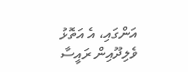އަންގައި، އެ އަތޮޅު ވެލިދޫއިން ރައީސާ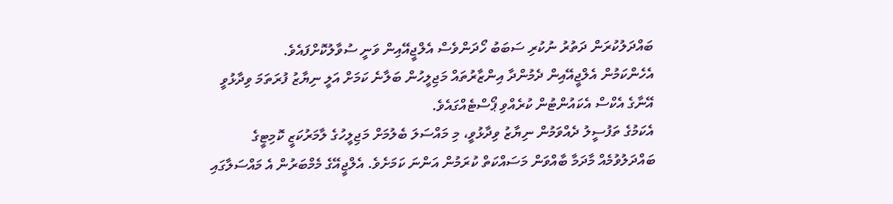ބައްދަލުކުރަން ދަތުރު ނުކުރި ސަބަބު ހޯދަންވެސް އެލްޖީއޭއިން ވަނީ ސުވާލުކޮށްފައެވެ.
އެހެންކަމުން އެލްޖީއޭއިން ދެމުންދާ އިންޒާރުތައް މަޖިލީހުން ބަލާނެ ކަމަށް އަލީ ނިޔާޒު ފުރަތަމަ ވިދާޅުވީ އޭނާގެ އެކްސް އެކައުންޓުން ކުރެއްވި ޕޯސްޓެއްގައެވެ.
އެކަމުގެ ތަފުސީލު ދެއްވަމުން ނިޔާޒު ވިދާޅުވީ، މި މައްސަލަ ބެލުމަށް މަޖިލީހުގެ ލާމަރުކަޒީ ކޮމިޓީގެ ބައްދަލުވުމެއް މާދަމާ ބާއްވަން މަސައްކަތް ކުރަމުން އަންނަ ކަމަށެވެ. އެލްޖީއޭގެ މެމްބަރުން އެ މައްސަލާގައި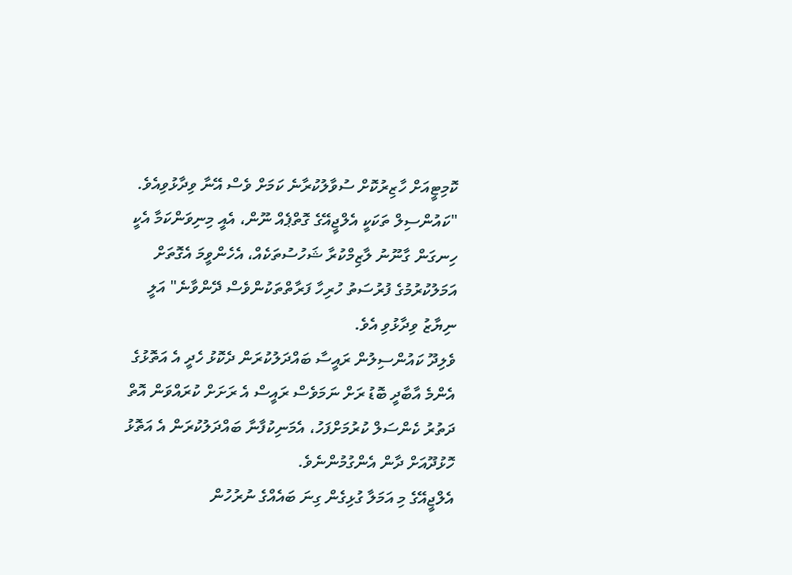ކޮމިޓީއަށް ހާޒިރުކޮށް ސުވާލުކުރާނެ ކަމަށް ވެސް އޭނާ ވިދާޅުވިއެވެ.
"ކައުންސިލް ތަކަކީ އެލްޖީއޭގެ ގޮތްޕެއް ނޫން، އެއީ މިނިވަންކަމާ އެކީ ހިނގަން ގާނޫނު ލާޒިމްކުރާ ޝަހުސުތަކެއް، އެހެންވީމަ އެގޮތަށް އަމަލުކުރުމުގެ ފުރުސަތު ހުރިހާ ފަރާތްތަކުންވެސް ދޭންވާނެ" އަލީ ނިޔާޒު ވިދާޅުވި އެވެ.
ވެލިދޫ ކައުންސިލުން ރައީސާ ބައްދަލުކުރަން ދެކޮޅު ހެދީ އެ އަތޮޅުގެ އެންމެ އާބާދީ ބޮޑު ރަށް ނަމަވެސް ރައީސް އެ ރަށަށް ކުރައްވަން އޮތް ދަތުރު ކެންސަލް ކުރުމަށްފަހު، އެމަނިކުފާނާ ބައްދަލުކުރަން އެ އަތޮޅު ހޮޅުދޫއަށް ދާން އެންގުމުންނެވެ.
އެލްޖީއޭގެ މި އަމަލާ ގުޅިގެން ގިނަ ބައެއްގެ ނުރުހުން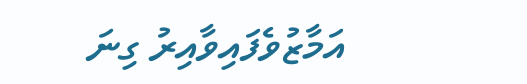އަމާޒުވެފައިވާއިރު ގިނަ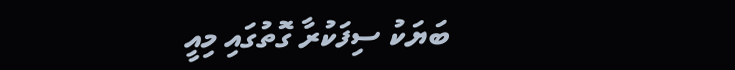ބަޔަކު ސިފަކުރާ ގޮތުގައި މިއީ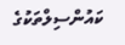ކައުންސިލްތަކުގެ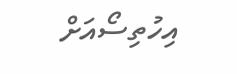އިހުތިސޯއަށް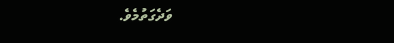ވަދެގަތުމެވެ.